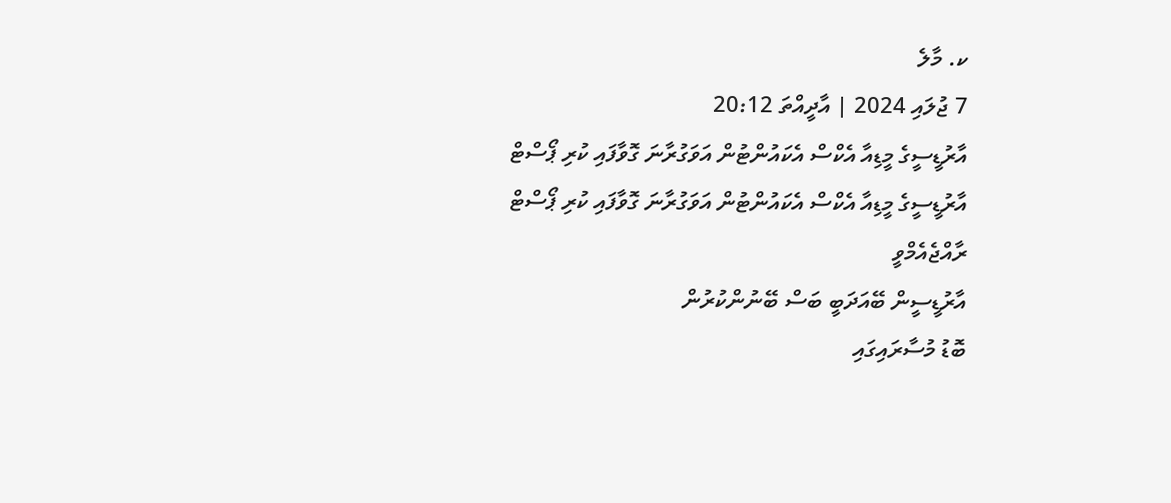ކ. މާލެ
7 ޖުލައި 2024 | އާދީއްތަ 20:12
އާރުޑީސީގެ މީޑިއާ އެކްސް އެކައުންޓުން އަވަގުރާނަ ގޮވާފައި ކުރި ޕޯސްޓް
އާރުޑީސީގެ މީޑިއާ އެކްސް އެކައުންޓުން އަވަގުރާނަ ގޮވާފައި ކުރި ޕޯސްޓް
ރާއްޖެއެމްވީ
އާރުޑީސީން ބޭއަދަބީ ބަސް ބޭނުންކުރުން
ބޮޑު މުސާރައިގައި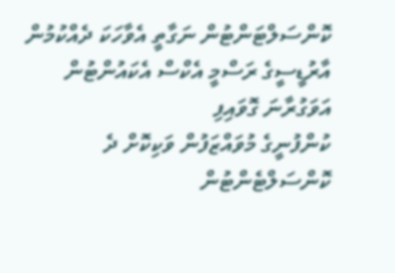ކޮންސަލްޓަންޓުން ނަގާތީ އެވާހަކަ ދެއްކުމުން އާރުޑީސީގެ ރަސްމީ އެކްސް އެކައުންޓުން އަވަގުރާނަ ގޮވައިފި
ކުންފުނީގެ މުވައްޒަފުން ވަކިކޮށް ދެ ކޮންސަލްޓެންޓުން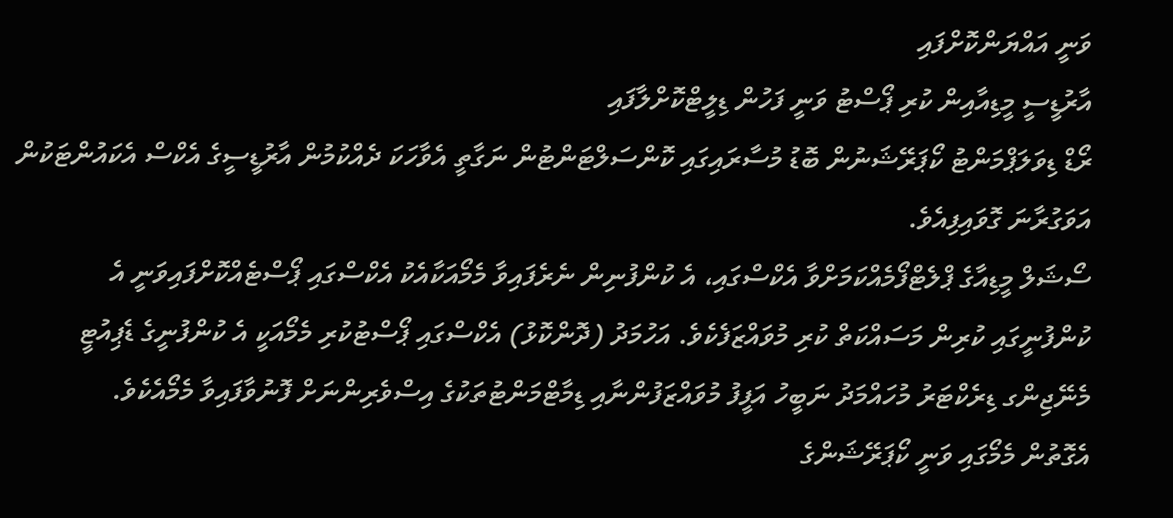ވަނީ އައްޔަންކޮށްފައި
އާރުޑީސީ މީޑިއާއިން ކުރި ޕޯސްޓު ވަނީ ފަހުން ޑިލީޓްކޮށްލާފައި
ރޯޑް ޑިވަލަޕްމަންޓު ކޯޕަރޭޝަނުން ބޮޑު މުސާރައިގައި ކޮންސަލްޓަންޓުން ނަގާތީ އެވާހަކަ ދެއްކުމުން އާރުޑީސީގެ އެކްސް އެކައުންޓަކުން އަވަގުރާނަ ގޮވައިފިއެވެ.
ސޯޝަލް މީޑިއާގެ ޕްލެޓްފޯމެއްކަމަށްވާ އެކްސްގައި، އެ ކުންފުނިން ނެރެފައިވާ މެމޯއަކާއެކު އެކްސްގައި ޕޯސްޓެއްކޮށްފައިވަނީ އެ ކުންފުނީގައި ކުރިން މަސައްކަތް ކުރި މުވައްޒަފެކެވެ. އަހުމަދު (ދޮންކޮޅު) އެކްސްގައި ޕޯސްޓުކުރި މެމޯއަކީ އެ ކުންފުނީގެ ޑެޕިއުޓީ މެނޭޖިންގ ޑިރެކްޓަރު މުހައްމަދު ނަބީހު އަފީފު މުވައްޒަފުންނާއި ޑިމާޓްމަންޓުތަކުގެ އިސްވެރިންނަށް ފޮނުވާފައިވާ މެމޯއެކެވެ.
އެގޮތުން މެމޯގައި ވަނީ ކޯޕަރޭޝަންގެ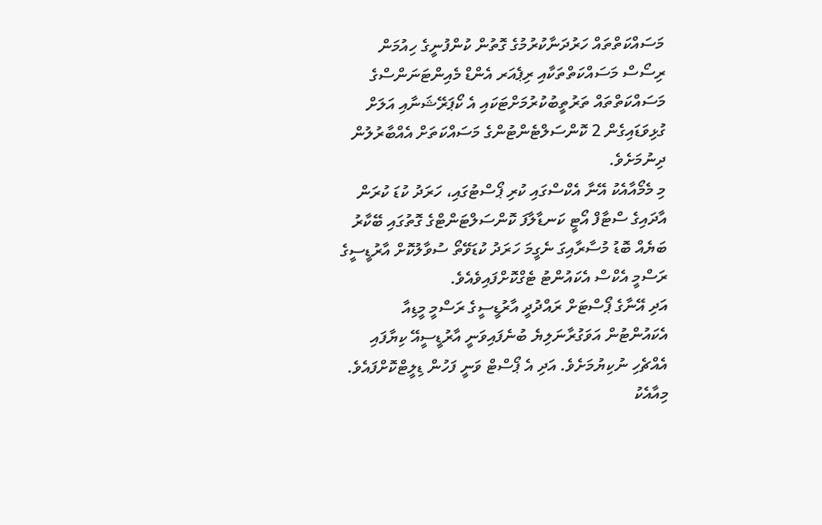މަސައްކަތްތައް ހަރުދަނާކުރުމުގެ ގޮތުން ކުންފުނީގެ ހިއުމަން ރިސޯސް މަސައްކަތްތަކާއި ރިޕެއަރ އެންޑް މެއިންޓަނަންސްގެ މަސައްކަތްތައް ތަރުތީބުކުރުމަށްޓަކައި އެ ކޯޕަރޭޝަނާއި އަލަށް ގުޅިވަޑައިގެން 2 ކޮންސަލްޓެންޓުންގެ މަސައްކަތަށް އެއްބާރުލުން ދިނުމަށެވެ.
މި މެމޯއާއެކު އޭނާ އެކްސްގައި ކުރި ޕޯސްޓުގައި، ހަރަދު ކުޑަ ކުރަން އާދައިގެ ސްޓާފް އޯޓީ ކަނޑާލާފަ ކޮންސަލްޓަންޓްގެ ގޮތުގައި ބޭކާރު ބަޔެއް ބޮޑު މުސާރާއިގަ ނެގީމަ ހަރަދު ކުޑަވޭތޯ ސުވާލުކޮށް އާރުޑީސީގެ ރަސްމީ އެކްސް އެކައުންޓު ޓެގްކޮށްފައިވެއެވެ.
އަދި އޭނާގެ ޕޯސްޓަށް ރައްދުދީ އާރުޑީސީގެ ރަސްމީ މީޑިއާ އެކައުންޓުން އަވަގުރާނަލިޔެ ބުނެފައިވަނީ އާރުޑީސީއޭ ކިޔާފައި އެއްޗެހި ނުކިޔުމަށެވެ. އަދި އެ ޕޯސްޓް ވަނީ ފަހުން ޑިލީޓްކޮށްފައެވެ. މިއާއެކު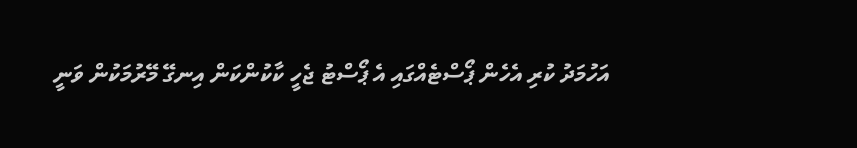އަހުމަދު ކުރި އެހެން ޕޯސްޓެއްގައި އެ ޕޯސްޓު ޖެހީ ކާކުންކަން އިނގޭ މޭރުމަކުން ވަނީ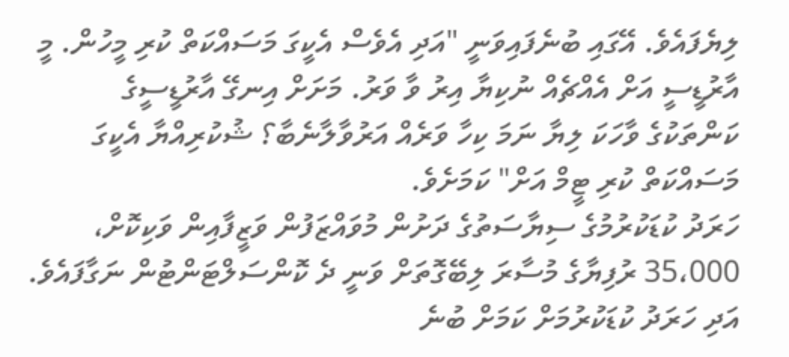ލިޔެފައެވެ. އޭގައި ބުނެފައިވަނީ "އަދި އެވެސް އެކީގަ މަސައްކަތް ކުރި މީހުން. މީ އާރުޑީސީ އަށް އެއްޗެއް ނުކިޔާ އިރު ވާ ވަރު. މަށަށް އިނގޭ އާރުޑީސީގެ ކަންތަކުގެ ވާހަކަ ލިޔާ ނަމަ ކިހާ ވަރެއް އަރުވާލާނެބާ؟ ޝުކުރިއްޔާ އެކީގަ މަސައްކަތް ކުރި ޓީމް އަށް" ކަމަށެވެ.
ހަރަދު ކުޑަކުރުމުގެ ސިޔާސަތުގެ ދަށުން މުވައްޒަފުން ވަޒީފާއިން ވަކިކޮށް، 35،000 ރުފިޔާގެ މުސާރަ ލިބޭގޮތަށް ވަނީ ދެ ކޮންސަލްޓަންޓުން ނަގާފައެވެ. އަދި ހަރަދު ކުޑަކުރުމަށް ކަމަށް ބުނެ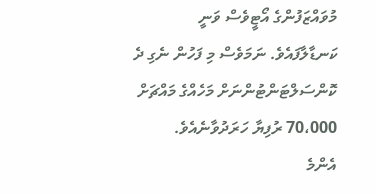މުވައްޒަފުންގެ އޯޓީވެސް ވަނީ ކަނޑާލާފައެވެ. ނަމަވެސް މި ފަހުން ނެގި ދެ ކޮންސަލްޓަންޓުންނަށް މަހެއްގެ މައްޗަށް 70،000 ރުފިޔާ ހަރަދުވާނެއެވެ.
އެންމެ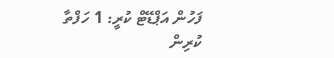ފަހުން އަޕްޑޭޓް ކުރީ: 1 ހަފްތާ ކުރިން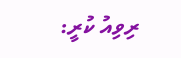ރިވިއު ކުރީ: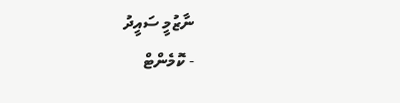ނާޒުމީ ސައީދު
- ކޮމެންޓް